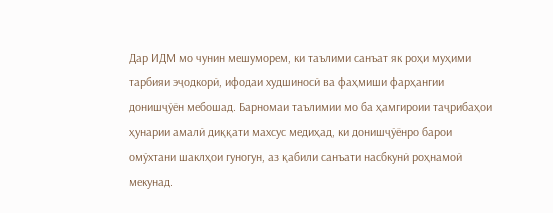Дар ИДМ мо чунин мешуморем, ки таълими санъат як роҳи муҳими тарбияи эҷодкорӣ, ифодаи худшиносӣ ва фаҳмиши фарҳангии донишҷӯён мебошад. Барномаи таълимии мо ба ҳамгироии таҷрибаҳои ҳунарии амалӣ диққати махсус медиҳад, ки донишҷӯёнро барои омӯхтани шаклҳои гуногун, аз қабили санъати насбкунӣ роҳнамоӣ мекунад.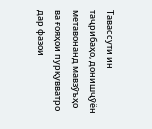Тавассути ин таҷрибаҳо, донишҷӯён метавонанд мавзӯъҳо ва ғояҳои пурқувватро дар фазои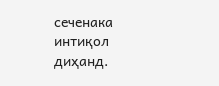сеченака интиқол диҳанд.